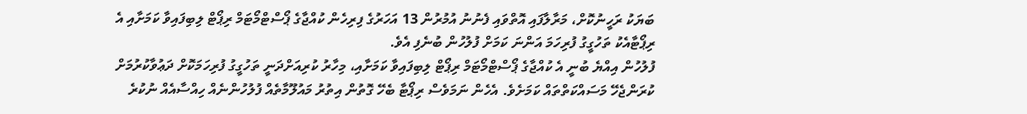ބަޔަކު ރަހީނުކޮށް، މަރާލާފައި އޮތްވައި ފެނުނު އުމުރުން 13 އަހަރުގެ ފިރިހެން ކުއްޖާގެ ޕޯސްޓްމޯޓަމް ރިޕޯޓް ލިބިފައިވާ ކަމަށާއި އެ ރިޕޯޓާއެކު ތަހުގީގު ފުރިހަމަ އަންނަ ކަމަށް ފުލުހުން ބުނެފި އެވެ.
ފުލުހުން އިއްޔެ ބުނީ އެ ކުއްޖާގެ ޕޯސްޓްމޯޓަމް ރިޕޯޓް ލިބިފައިވާ ކަމަށާއި، މިހާރު ކުރިއަށްދަނީ ތަހުގީގު ފުރިހަމަކޮށް ދަޢުވާކުރުމަށް ކުރަންޖެހޭ މަސައްކަތްތައް ކަމަށެވެ. އެހެން ނަމަވެސް ރިޕޯޓާ ބެހޭ ގޮތުން އިތުރު މައުލޫމާތެއް ފުލުހުންނެއް ހިއްސާއެއް ނުކުރެ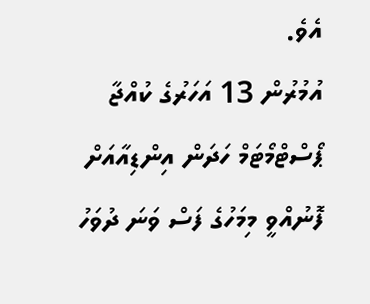އެވެ.
އުމުރުން 13 އަހަރުގެ ކުއްޖާ ޕޯސްޓްމޯޓަމް ހަދަން އިންޑިއާއަށް ފޮނުއްވީ މިމަހުގެ ފަސް ވަނަ ދުވަހު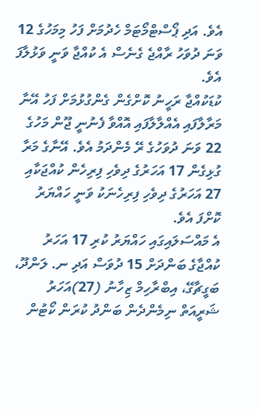އެވެ. އަދި ޕޯސްޓްމޯޓަމް ހެދުމަށް ފަހު މިމަހުގެ 12 ވަނަ ދުވަހު ރާއްޖެ ގެނެސް އެ ކުއްޖާ ވަނީ ވަޅުލާފަ އެވެ.
ކުޑަކުއްޖާ ރަހީނު ކޮށްގެން ގެންގުޅުމަށް ފަހު އޭނާ މަރާލާފައި އެއްލާލާފައި އޮއްވާ ފެނުނީ ޖޫން މަހުގެ 22 ވަނަ ދުވަހުގެ ރޭ މެންދަމު އެވެ. އޭނާގެ މަރާ ގުޅިގެން 17 އަހަރުގެ ދިވެހި ފިރިހެން ކުއްޖަކާއި 27 އަހަރުގެ ދިވެހި ފިރިހެނަކު ވަނީ ހައްޔަރު ކޮށްފަ އެވެ.
އެ މައްސަލައިގައި ހައްޔަރު ކުރި 17 އަހަރު ކުއްޖާގެ ބަންދަށް 15 ދުވަސް އަދި ނ. ލަންދޫ، ބަގީޗާގޭ، އިބްރާހިމް ޒިހާނު (27)އަހަރު ޝަރީއަތް ނިމެންދެން ބަންދު ކުރަން ކޯޓުން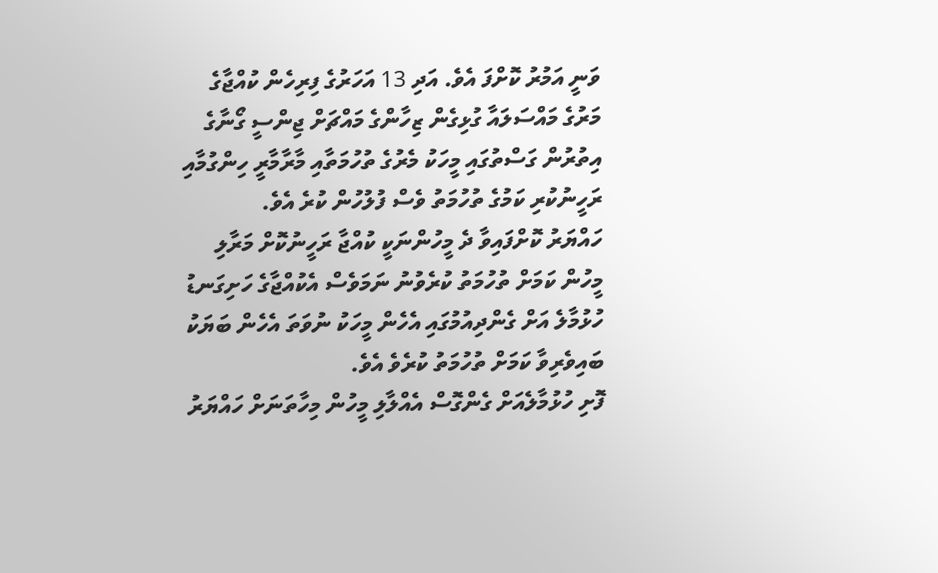ވަނީ އަމުރު ކޮށްފަ އެވެ. އަދި 13 އަހަރުގެ ފިރިހެން ކުއްޖާގެ މަރުގެ މައްސަލައާ ގުޅިގެން ޒިހާންގެ މައްޗަށް ޖިންސީ ގޯނާގެ އިތުރުން ގަސްތުގައި މީހަކު މެރުގެ ތުހުމަތާއި މާރާމާރީ ހިންގުމާއި ރަހީނުކުރި ކަމުގެ ތުހުމަތު ވެސް ފުލުހުން ކުރެ އެވެ.
ހައްޔަރު ކޮށްފައިވާ ދެ މީހުންނަކީ ކުއްޖާ ރަހީނުކޮށް މަރާލި މީހުން ކަމަށް ތުހުމަތު ކުރެވުނު ނަމަވެސް އެކުއްޖާގެ ހަށިގަނޑު ހުޅުމާލެ އަށް ގެންދިއުމުގައި އެހެން މީހަކު ނުވަތަ އެހެން ބަޔަކު ބައިވެރިވާ ކަމަށް ތުހުމަތު ކުރެވެ އެވެ.
ފޮށި ހުޅުމާލެއަށް ގެންގޮސް އެއްލާލި މީހުން މިހާތަނަށް ހައްޔަރު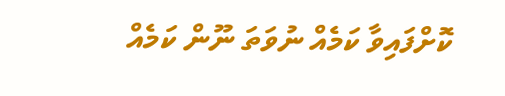ކޮށްފައިވާ ކަމެއް ނުވަތަ ނޫން ކަމެއް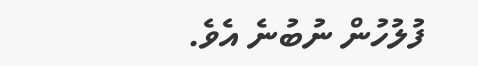ފުލުހުން ނުބުނެ އެވެ.